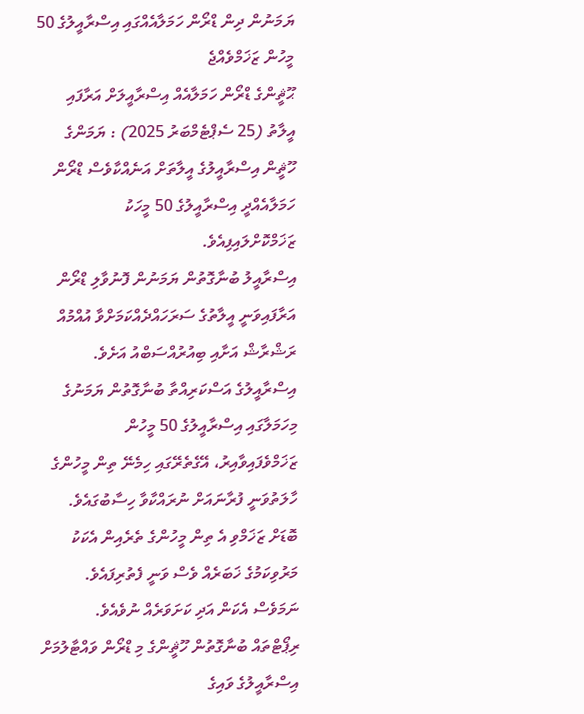ޔަމަނުން ދިން ޑްރޯން ހަމަލާއެއްގައި އިސްރާއީލުގެ 50 މީހުން ޒަޚަމްވެއްޖެ
ޙޫޘީންގެ ޑްރޯން ހަމަލާއެއް އިސްރާއީލަށް އަރާފައި
އީލާތު (25 ސެޕްޓެމްބަރު 2025) : ޔަމަންގެ ހޫޘީން އިސްރާއީލުގެ އީލާތަށް އަނެއްކާވެސް ޑްރޯން ހަމަލާއެއްދީ އިސްރާއީލުގެ 50 މީހަކު ޒަޚަމްކޮށްލައިފިއެވެ.
އިސްރާއީލު ބުނާގޮތުން ޔަމަނުން ފޮނުވާލި ޑްރޯން އަރާފައިވަނީ އީލާތުގެ ސަރަހައްދެއްކަމަށްވާ އުއްމުއް ރަޝްރާޝް އަށާއި ބިއުރުއްސަބްއު އަށެވެ. އިސްރާއީލުގެ އަސްކަރިއްތާ ބުނާގޮތުން ޔަމަނުގެ މިހަމަލާގައި އިސްރާއީލުގެ 50 މީހުން ޒަޚަމްވެފައިވާއިރު، އޭގެތެރޭގައި ހިމެނޭ ތިން މީހުންގެ ހާލަތުވަނީ ފުރާނައަށް ނުރައްކާވާ ހިސާބުގައެވެ. ބޮޑަށް ޒަޚަމްވި އެ ތިން މީހުންގެ ތެރެއިން އެކަކު މަރުވިކަމުގެ ޚަބަރެއް ވެސް ވަނީ ފެތުރިފައެވެ. ނަމަވެސް އެކަން އަދި ކަށަވަރެއް ނުވެއެވެ.
ރިޕޯޓްތައް ބުނާގޮތުން ހޫޘީންގެ މި ޑްރޯން ވައްޓާލުމަށް އިސްރާއީލުގެ ވައިގެ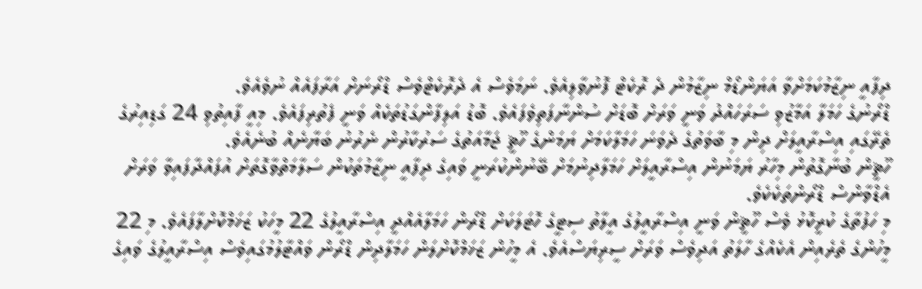ދިފާއީ ނިޒާމުކަމަށްވާ އަޔަންޑޯމް ނިޒާމުން ދެ ރޮކެޓް ފޮނުވާލިއެވެ. ނަމަވެސް އެ ދެރޮކެޓްވެސް ޑްރޯނަށް އަރާފައެއް ނުވެއެވެ.
ޑްރޯނުގެ ހަމަލާ އަމާޒުވި ސަރަހައްދު ވަނީ ވަރަށް ބޮޑަށް ސުންނާފަތިވެފައެވެ. ބޮޑު އަލިފާންގަޑުތަކެއް ވަނީ ފެތުރިފައެވެ. މިއީ ފާއިތުވި 24 ގަޑިއިރުގެ ތެރޭގައި އިސްރާއީލަށް ދިން މި ބާވަތުގެ ދެވަނަ ހަމަލާކަމަށް ޔަމަންގެ ހޫޘީ ޖަމާއަތުގެ ސަރުކާރުން ނެރުނު ބަޔާނެއް ބުނެއެވެ.
ހޫޘީން ބުނާގޮތުން މިހާރު ޔަމަނުން އިސްރާއީލަށް ހަމަލާދިނުމަށް ބޭނުންކުރަނީ ވައިގެ ދިފާއީ ނިޒާމުތަކުން ސަލާމަތްވާގޮތަށް އުފައްދާފައިވާ ވަރަށް އެޑްވާންސް ޑްރޯންތަކެކެވެ.
މި ހަފުތާގެ ކުރީކޮޅު ވެސް ހޫޘީން ވަނީ އިސްރާއީލުގެ އީލާތު ސިޓީގެ ހޮޓަލަކަށް ޑްރޯން ހަމަލާއެއްދީ އިސްރާއީލުގެ 22 މީހަކު ޒަޚަމްކޮށްލާފައެވެ. މި 22 މީހުންގެ ތެރެއިން އެކެއްގެ ހާލަތު އަދިވެސް ވަރަށް ސީރިޔަސްއެވެ. އެ މީހުން ޒަޚަމްކޮށްލަން ހަމަލާދިން ޑްރޯން ވައްޓާލުމުގައިވެސް އިސްރާއީލުގެ ވައިގެ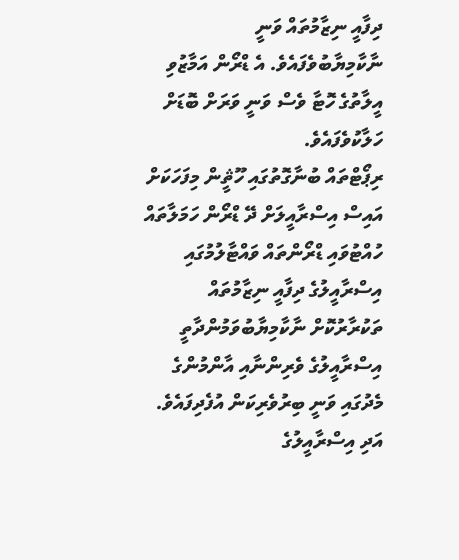ދިފާއީ ނިޒާމުތައް ވަނީ ނާކާމިޔާބުވެފައެވެ. އެ ޑްރޯން އަމާޒުވި އީލާތުގެ ހޮޓާ ވެސް ވަނީ ވަރަށް ބޮޑަށް ހަލާކުވެފައެވެ.
ރިޕޯޓްތައް ބުނާގޮތުގައި ހޫޘީން މިފަހަކަށް އައިސް އިސްރާއީލަށް ދޭ ޑްރޯން ހަމަލާތައް ހުއްޓުވައި ޑްރޯންތައް ވައްޓާލުމުގައި އިސްރާއީލުގެ ދިފާއީ ނިޒާމުތައް ތަކުރާރުކޮށް ނާކާމިޔާބުވަމުންދާތީ އިސްރާއީލުގެ ވެރިންނާއި އާންމުންގެ މެދުގައި ވަނީ ބިރުވެރިކަން އުފެދިފައެވެ. އަދި އިސްރާއީލުގެ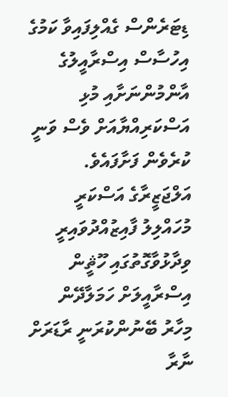ޑިޓަރެންސް ގެއްލިފައިވާ ކަމުގެ އިހުސާސް އިސްރާއީލުގެ އާންމުންނަށާއި މުޅި އަސްކަރިއްޔާއަށް ވެސް ވަނީ ކުރެވެން ފަށާފައެވެ.
އަލްޖަޒީރާގެ އަސްކަރީ މުހައްލިލު ފާއިޒުއްދުވައިރީ ވިދާޅުވާގޮތުގައި ހޫޘީން އިސްރާއީލަށް ހަމަލާދޭން މިހާރު ބޭނުންކުރަނީ ރާޑަރަށް ނާރާ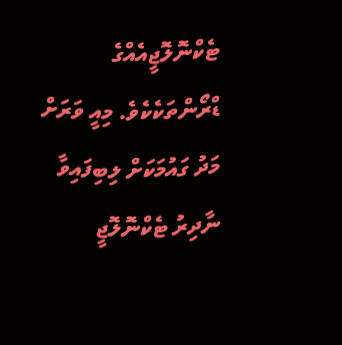ޓެކްނޮލޮޖީއެއްގެ ޑްރޯންތަކެކެވެ. މިއީ ވަރަށް މަދު ގައުމަކަށް ލިބިފައިވާ ނާދިރު ޓެކްނޮލޮޖީ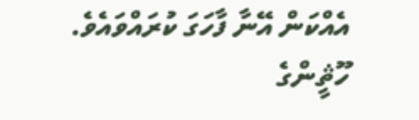އެއްކަން އޭނާ ފާހަގަ ކުރައްވައެވެ.
ހޫޘީންގެ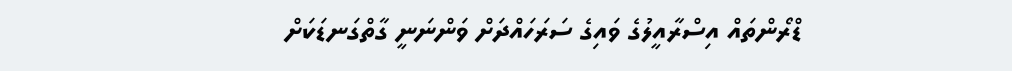ޑްރޯންތައް އިސްރާއީލުގެ ވައިގެ ސަރަހައްދަށް ވަންނަނީ ގާތްގަނޑަކަށް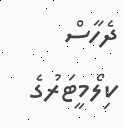ދެހާސް ކިލޯމީޓަރުގެ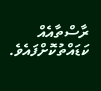ރާސްތާއެއް ކަޑައްތުކޮށްފައެވެ.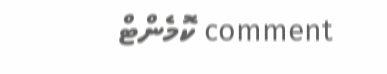comment ކޮމެންޓް